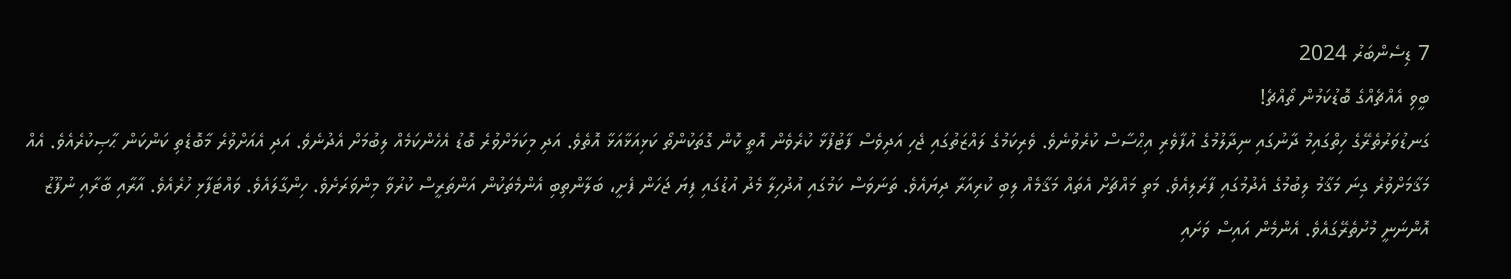7 ޑިސެންބަރު 2024
ބީވި އެއްޗެއްގެ ބޮޑުކަމުން ތޯއްޗެ!
ގަނޑުވަރުތެރޭގެ ހިތްގައިމު ދާނުގައި ނިދާލުމުގެ އުފާވެރި އިޙްސާސް ކުރެވުނެވެ. ވެރިކަމުގެ ލައްޒަތުގައި ޖެހި އަދިވެސް ފާޓުފުޅާ ކުރެވެން އޮތީ ކޮން ގޮތަކުންތޯ ކަޅިއަޅާއަޅާ އޮތެވެ. އަދި މިކަމަށްވުރެ ބޮޑު އެހެންކަމެއް ލިބުމަށް އެދުނެވެ. އަދި އެއަށްވުރެ މާބޮޑެތި ކަންކަން ޙާޞިކުރެއެވެ. އެއް މަޤާމަށްވުރެ ގިނަ މަޤާމު ލިބުމުގެ އެދުމުގައި ފާރަލިއެވެ. މަތި މައްޗަށް އެތައް މަޤާމެއް ލިބި ކުރިއަރާ ދިޔައެވެ. ތަނަވަސް ކަމުގައި އުދުހިލާ މެދު އުޑުގައި ފިޔަ ޖަހަން ފެށީ، ބަލާންތިބި އެންމެތަކުން އަންތަރީސް ކުރުވާ މިންވަރަށެވެ. ހިންގާލައެވެ. ވައްޓަފާޅި ހުރެއެވެ. އާރާއި ބާރާއި ނުފޫޒު އޮންނަނީ މުށުތެރޭގައެވެ. އެންމެން އައިސް ވަށައި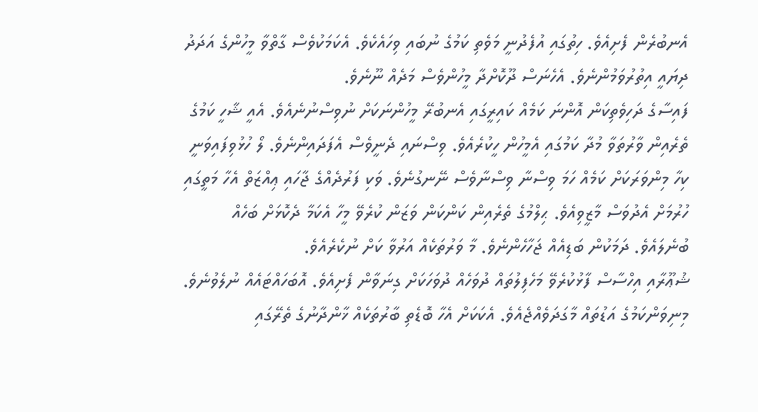އެނބުރެން ފެށިއެވެ. ހިތުގައި އުފެދުނީ މަވެތި ކަމުގެ ނުބައި ވިހައެކެވެ. އެކަމަކުވެސް ގާތްވާ މީހުންގެ އަދަދު ދިޔައީ އިތުރުވަމުންނެވެ. އެހެނަސް ދޫކޮށްދާ މީހުންވެސް މަދެއް ނޫނެވެ.
ފައިސާގެ ދަހިވެތިކަން އޮންނަ ކަމެއް ކައިރީގައި އެނބުރޭ މީހުންނަކަށް ނުވިސްނުނެއެވެ. އެއީ ޝާހީ ކަމުގެ ތެރެއިން ވާރުތަވާ މުދާ ކަމުގައި އެމީހުން ހީކުރެއެވެ. ވިސްނައި ދެނީވެސް އެފަދައިންނެވެ. ލޯ ހުޅުވިފައިވަނީ ކިހާ މިންވަރަކަށް ކަމެއް ހަމަ ވިސްނާ ވިސްނާވެސް ނޭނގުނެވެ. ވަކި ފަރުދެއްގެ ޖާހައި ޢިއްޒަތް އެހާ މަތީގައި ހުރުމަށް އެދުވަސް މާޒީވިއެވެ. ޙިލްމުގެ ތެރެއިން ކަންކަން ވަޒަން ކުރެވޭ މީހާ އެކަމާ ދެކޮޅަށް ބަހެއް ބުނެލައެވެ. ދަމަކުން ބަޑިއެއް ޖަހާހެންނެވެ. މާ ވަރުތަކެއް އަރުވާ ކަށް ނުކެރެއެވެ.
ޝުޢޫރާއި އިހްސާސް ފާޅުކުރެވޭ މަހެފިލުތައް ދުވަހެއް ދުވަހަކަށް ގިނަވާން ފެށިއެވެ. އޮބަހައްޓައެއް ނުލެވުނެވެ. މިނިވަންކަމުގެ އަޑުތައް މާގަދަވެއްޖެއެވެ. އެކަކަށް އެހާ ބޮޑެތި ބާރުތަކެއް ޚާންދާނުގެ ތެރޭގައި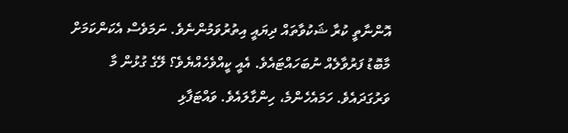އޮންނާތީ ކުރާ ޝަކުވާތައް ދިޔައީ އިތުރުވަމުންނެވެ. ނަމަވެސް އެކަންކަމަށް މާބޮޑު ފަރުވާލެއް ނުބަހައްޓައެވެ. އެއީ ކީއްވެހެއްޔެވެ؟ ލޭގެ ގުޅުން މާ ވަރުގަދައެވެ. ހަމައެހެންމެ، ހިންގާލައެވެ. ވައްޓަފާޅި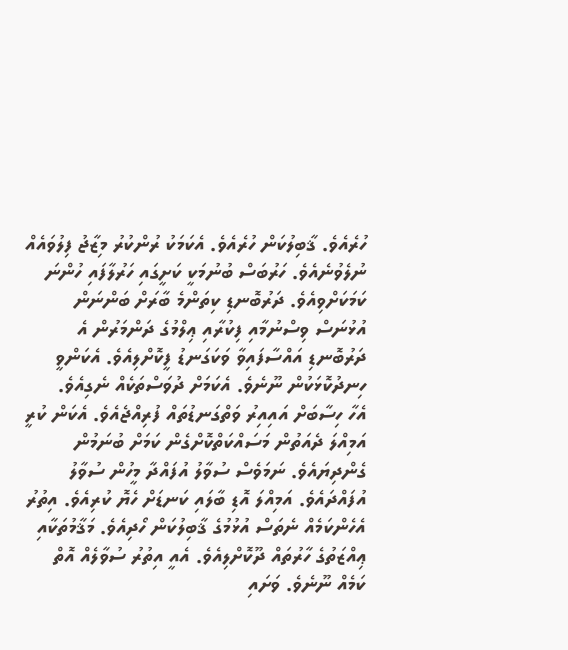ހުރެއެވެ. ޤާބިލުކަން ހުރެއެވެ. އެކަމަކު ރުންކުރު މިޒާޖު ފިލުވައެއް ނުލެވުނެއެވެ. ހަރުބަސް ބުނުމަކީ ކަށީގައި ހަރުލާފައި ހުންނަ ކަމަކަށްވިއެވެ. ދަރުބޮނޑި ކިތަންމެ ބާރަށް ބަންނަން އުޅުނަސް ވިސްނުމާއި ފިކުރާއި ޢިލްމުގެ ދަންމަރުން އެ ދަރުބޮނޑި އައްސާފައިވާ ވަކަގަނޑު ފީކޮށްލިއެވެ. އެކަންވީ ހިނދުކޮޅަކުން ނޫނެވެ. އެކަމަށް ދުވަސްތަކެއް ނެގިއެވެ.
އެހާ ހިސާބަށް އައިއިރު ވަތްގަނޑުތައް ފުރިއްޖެއެވެ. އެކަން ކުރީ އަމިއްލަ ދެއަތުން މަސައްކަތްކޮށްގެން ކަމަށް ބުނަމުން ގެންދިޔައެވެ. ނަމަވެސް ސުވާލު އުފައްދާ މީހުން ސުވާލު އުފައްދައެވެ. އަމިއްލަ އޮޑި ބާލައި ކަނޑަށް ހެޔޮ ކުރިއެވެ. އިތުރު އެހެންކަމެއް ނެތަސް އުޅުމުގެ ޤާބިލުކަން ހޯދިއެވެ. މަޤާމުތަކާއި ޢިއްޒަތުގެ ހާރުތައް ދޫކޮށްލިއެވެ. އެއީ އިތުރު ސުވާލެއް އޮތް ކަމެއް ނޫނެވެ. ވަށައި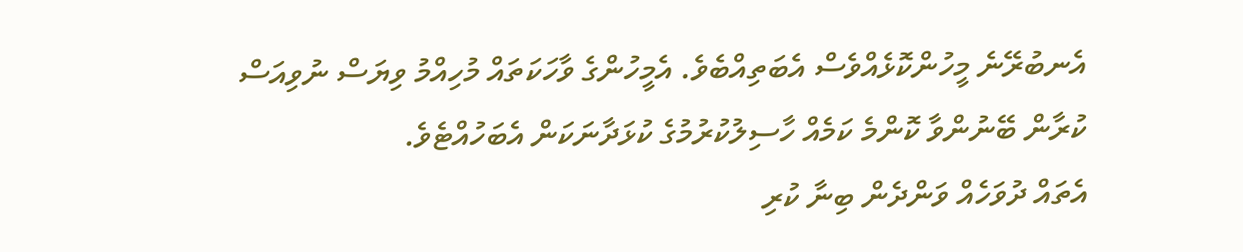އެނބުރޭނެ މީހުންކޮޅެއްވެސް އެބަތިއްބެވެ. އެމީހުންގެ ވާހަކަތައް މުހިއްމު ވިޔަސް ނުވިއަސް ކުރާން ބޭނުންވާ ކޮންމެ ކަމެއް ހާސިލުކުރުމުގެ ކުޅަދާނަކަން އެބަހުއްޓެވެ.
އެތައް ދުވަހެއް ވަންދެން ބިނާ ކުރި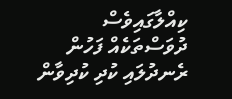ކިއްލާގައިވެސް ދުވަސްތަކެއް ފަހުން ރެނދުލައި ކުދި ކުދިވާން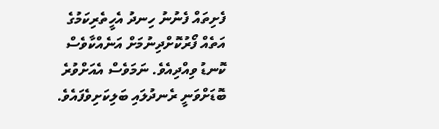ފެށިތައް ފެނުނު ހިނދު އެހީތެރިކަމުގެ އަތެއް ފޯރުކޮށްދިނުމަށް އަނެއްކާވެސް ކޮނޑު ވިއްދިއެވެ. ނަމަވެސް އެއަށްވުރެ ބޮޑަށްވަނީ ރެނދުލައި ބަލިކަށިވެފައެވެ.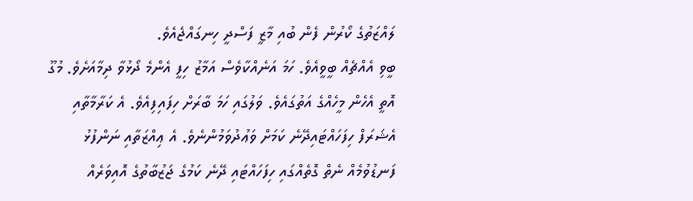ލައްޒަތުގެ ކޯރުން ފެން ބުއި މާޒީ ފަސްދީ ހިނގައްޖެއެވެ.
ބީވި އެއްޗެއް ބީވީއެވެ. ހަމަ އަނެއްކާވެސް އަމާޒު ހިފީ އެންމެ ދޯޅުވާ ދިމާއަށެވެ. މުގޫ އޮތީ އެހެން މީހެއްގެ އަތުގައެވެ. ވަލުގައި ހަމަ ބާރަށް ހިފައިފިއެވެ. އެ ކަރާމާތާއި އެޝަރަފް ހިފަހައްޓައިދޭނެ ކަމަށް ވަޢުދުވަމުންނެވެ. އެ ޢިއްޒަތާއި ނަންފުޅު ފަނޑުވުމެއް ނެތް ގޮތެއްގައި ހިފަހައްޓައި ދޭނެ ކަމުގެ ޖަޒުބާތުގެ އޮއިވަރެއް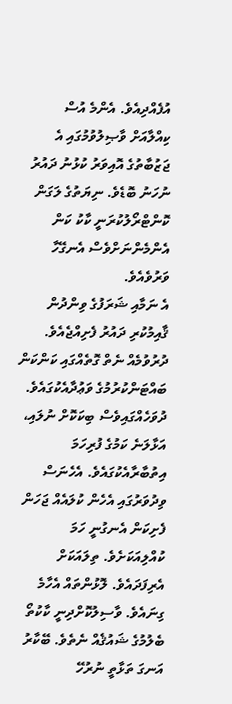އުފެއްދިއެވެ. އެންމެ އުސް ކިއްލާއަށް ވާޞިލުވުމުގައި އެ ޖަޒުބާތުގެ އޮއިވަރު ކުޅުނު ދައުރު ނުހަނު ބޮޑެވެ. ނިޔަތުގެ ލަގަން ކޮންޓްރޯލުކުރަނީ ކާކު ކަން އެންމެންނަށްވެސް އެނގޭހާ ވަރުވެއެވެ.
އެ ނަމާއި ޝަރަފުގެ ވިންދުން ޤާއިމުކުރި ދައުރު ފެށިއްޖެއެވެ. ދުރުވުމެއް ނެތް ގޮތެއްގައި ކަންކަން ބައްޓަންކުރުމުގެ ވަޢުދާއެކުގައެވެ. ދުވަހެއްގައިވެސް ބިކަކޮށް ނުލައި، އަޅާލަނެ ކަމުގެ ފުރިހަމަ އިތުބާރާއެކުގައެވެ. އެހެނަސް ވިދުވަރުގައި އެހެން ކުލައެއް ޖަހަން ފެށިކަން އެނގުނީ ހަމަ ކުއްލިއަކަށެވެ. ތިލައަކަށް އެރިފަދައެވެ. ލޮޅުންތައް އެހާމެ ގިނައެވެ. ވާސިލުކޮށްދިނީ ކާކުތޯ ބެލުމުގެ ޝައުޤެއް ނެތެވެ. ބޭކާރު އަނގަ ތަޅާތީ ނުރުހޭ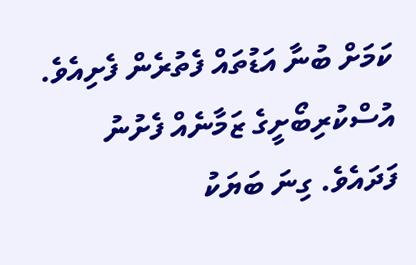ކަމަށް ބުނާ އަޑުތައް ފެތުރެން ފެށިއެވެ. އުސްކުރިބޯށީގެ ޒަމާނެއް ފެށުނު ފަދައެވެ. ގިނަ ބަޔަކު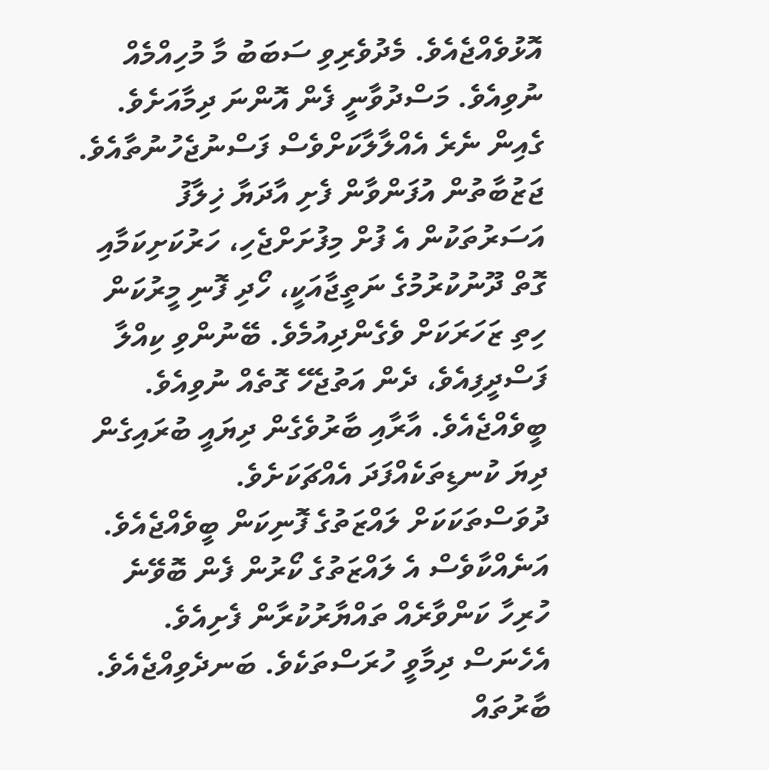އޮޅުވެއްޖެއެވެ. މެދުވެރިވި ސަބަބު މާ މުހިއްމެއް ނުވިއެވެ. މަސްދުވާނީ ފެން އޮންނަ ދިމާއަށެވެ. ގެއިން ނެރެ އެއްލާލާކަށްވެސް ފަސްނުޖެހުނުތާއެވެ.
ޖަޒުބާތުން އުފަންވާން ފެށި އާދަޔާ ޚިލާފު އަސަރުތަކުން އެ ފުށް މިފުށަށްޖެހި، ހަރުކަށިކަމާއި ގޮތް ދޫނުކުރުމުގެ ނަތީޖާއަކީ، ހޯދި ފޮނި މީރުކަން ހިތި ޒަހަރަކަށް ވެގެންދިއުމެވެ. ބޭނުންވި ކިއްލާ ފަސްދީފިއެވެ، ދެން އަތުޖެހޭ ގޮތެއް ނުވިއެވެ. ބީވެއްޖެއެވެ. އާރާއި ބާރުވެގެން ދިޔައީ ބުރައިގެން ދިޔަ ކުނޑިތަކެއްފަދަ އެއްޗަކަށެވެ.
ދުވަސްތަކަކަށް ލައްޒަތުގެ ފޮނިކަން ބީވެއްޖެއެވެ. އަނެއްކާވެސް އެ ލައްޒަތުގެ ކޯރުން ފެން ބޮވޭނެ ހުރިހާ ކަންވާރެއް ތައްޔާރުކުރާން ފެށިއެވެ. އެހެނަސް ދިމާވީ ހުރަސްތަކެވެ. ބަނދެވިއްޖެއެވެ. ބާރުތައް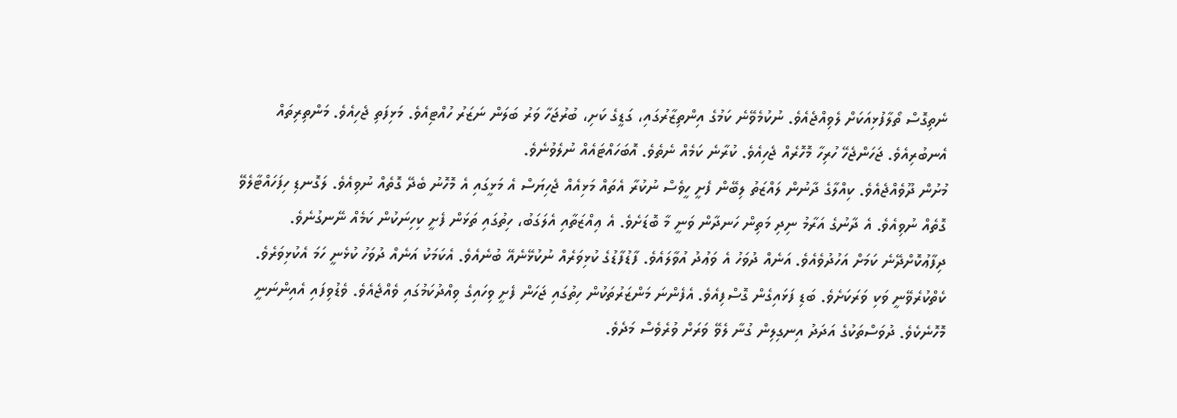ނެތިގޮސް ތޯލާފުޅިއަކަށް ލެވިއްޖެއެވެ. ނުކުމެވޭނެ ކަމުގެ އިންތިޒާރުގައި، ގަޑީގެ ކަށި، ބުރުޖަހާ ވަރު ބަލަން ނަޒަރު ހުއްޓިއެވެ. މަޅިފަތި ޖެހިއެވެ. މަންތިރިތައް އެނބުރިއެވެ. ޖަހަންޖެހޭ ހުރިހާ މޮހޮރެއް ޖެހިއެވެ. ކުރާނެ ކަމެއް ނެތެވެ. އޮބަހައްޓައެއް ނުލެވުނެވެ.
މުށުން ދޫވެއްޖެއެވެ. ކިއްލާގެ ދާނުން ލައްޒަތު ލިބޭން ފެށީ ހީވެސް ނުކުރާ އެތައް މަޅިއެއް ޖެހިޔަސް އެ މަޅީގައި އެ މޮހޮނު ބެދޭ ގޮތެއް ނުވިއެވެ. ލަގޮނޑި ހިފަހައްޓާލެވޭ ގޮތެއް ނުވިއެވެ. އެ ދާނުގެ އަރާމު ނިދި މަތިން ހަނދާން ވަނީ މާ ބޮޑަށެވެ. އެ ޢިއްޒަތާއި އެލަގަބު، ހިތުގައި ތަޅަން ފެށީ ކިހިނަކުން ކަމެއް ނޭނގުނެވެ. ދިފާޢުކޮށްދޭނެ ކަމަށް އަހުދުވެއެވެ. އަނެއް ދުވަހު އެ ވަޢުދު އުވާލައެވެ. ފާޑުފާޑުގެ ކުޅިވަރެއް ނުކުޅޭނެއޭ ބުނެއެވެ. އެކަމަކު އަނެއް ދުވަހު ކުޅެނީ ހަމަ އެކުޅިވަރެވެ. ކެތްކުރެވޭނީ ވަކި ވަރަކަށެވެ. ބަޑި ފަޅައިގެން ގޮސްފިއެވެ. އެފެންނަ މަންޒަރުތަކުން ހިތުގައި ޖަހަން ފެށީ ވިހައިގެ ވިއްދުކަމުގައި ވެއްޖެއެވެ. ވެޑުވިފައި އެއިންނަނީ މޮހޮނެކެވެ. ދުވަސްތަކުގެ އަދަދު އިނގިލިން ގުނާ ލެވޭ ވަރަށް ވުރެވެސް މަދެވެ.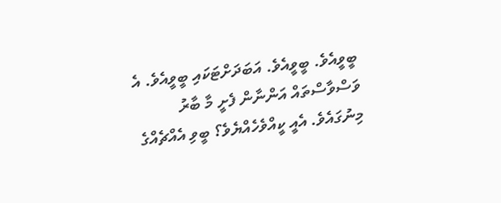ބީވީއެވެ. ބީވީއެވެ. އަބަދަށްޓަކައި ބީވީއެވެ. އެ ވަސްވާސްތައް އަންނާން ފެށީ މާ ބާރު މިނުގައެވެ. އެއީ ކީއްވެހެއްޔެވެ؟ ބީވި އެއްޗެއްގެ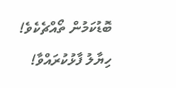ބޮޑުކަމުން ތޯއްޗެކެވެ!
ހިޔާލު ފާޅުކުރައްވާ!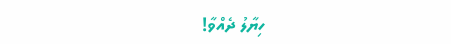ހިޔާލު ދެއްވާ!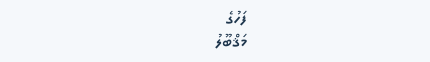ފަހުގެ
މަޤްބޫލު